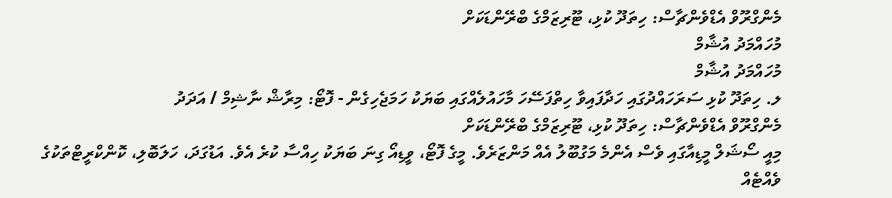މެންގްރޫވް އެޑްވެންޗާސް: ހިތަދޫ ކުޅި، ޓޫރިޒަމްގެ ބްރޭންޑަކަށް
މުހައްމަދު އުޝާމް
މުހައްމަދު އުޝާމް
ލ. ހިތަދޫ ކުޅި ސަރަހައްދުގައި ހަދާފައިވާ ހިތްފަސޭހަ މާހައުލެއްގައި ބަޔަކު ހަމަޖެހިގެން - ފޮޓޯ: މިރާޝް ނާޝިމް / އަދަދު
މެންގްރޫވް އެޑްވެންޗާސް: ހިތަދޫ ކުޅި، ޓޫރިޒަމްގެ ބްރޭންޑަކަށް
މިއީ ސޯޝަލް މީޑިއާގައި ވެސް އެންމެ މަގުބޫލު އެއް މަންޒަރެވެ. މީގެ ފޮޓޯ، ވީޑިއޯ ގިނަ ބަޔަކު ހިއްސާ ކުރެ އެވެ. އަޑުގަދަ، ހަލަބޮލި، ކޮންކްރީޓްތަކުގެ ވެއްޓެއް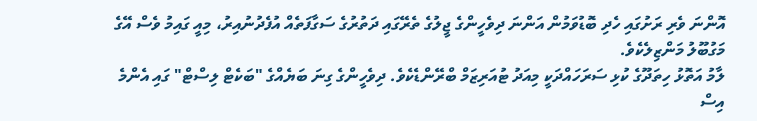އޮންނަ ވެރި ރަށުގައި ހެދި ބޮޑުވަމުން އަންނަ ދިވެހީންގެ ޖީލުގެ ތެރޭގައި ދަތުރުގެ ސަގާފަތެއް އުފެދުނުއިރު، މިއީ ގައިމު ވެސް އޭގެ މަގުބޫލު މަންޒިލެކެވެ.
ލާމު އަތޮޅު ހިތަދޫގެ ކުޅި ސަރަހައްދަކީ މިއަދު ޓުއަރިޒަމް ބްރޭންޑެކެވެ. ދިވެހީންގެ ގިނަ ބަޔެއްގެ "ބަކެޓް ލިސްޓް" ގައި އެންމެ އިސް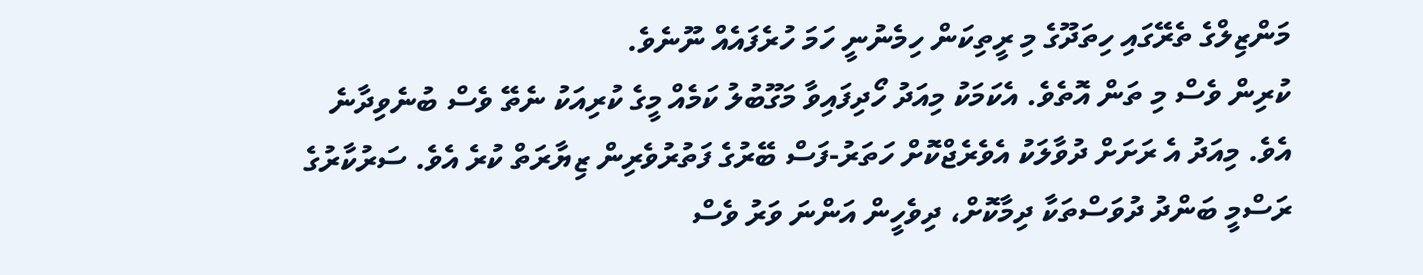މަންޒިލްގެ ތެރޭގައި ހިތަދޫގެ މި ރީތިކަން ހިމެނުނީ ހަމަ ހުރެފައެއް ނޫނެވެ.
ކުރިން ވެސް މި ތަން އޮތެވެ. އެކަމަކު މިއަދު ހޯދިފައިވާ މަގޫބުލު ކަމެއް މީގެ ކުރިއަކު ނެތޭ ވެސް ބުނެވިދާނެ އެވެ. މިއަދު އެ ރަށަށް ދުވާލަކު އެވެރެޖްކޮށް ހަތަރު-ފަސް ބޭރުގެ ފަތުރުވެރިން ޒިޔާރަތް ކުރެ އެވެ. ސަރުކާރުގެ ރަސްމީ ބަންދު ދުވަސްތަކާ ދިމާކޮށް، ދިވެހީން އަންނަ ވަރު ވެސް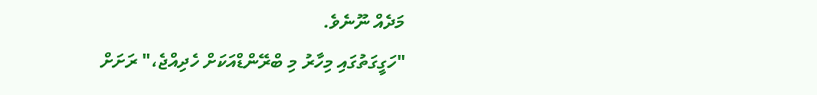މަދެއް ނޫނެވެ.
"ހަގީގަތުގައި މިހާރު މި ބްރޭންޑްއަކަށް ހެދިއްޖެ،" ރަށަށް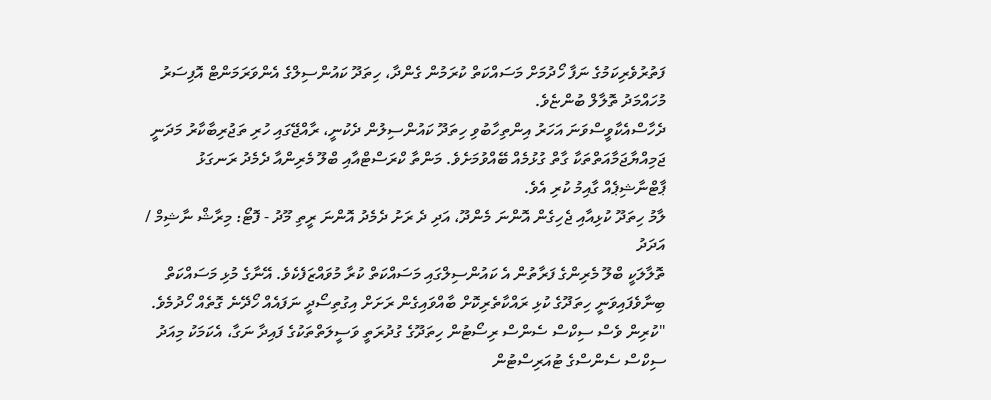ފަތުރުވެރިކަމުގެ ނަފާ ހޯދުމަށް މަސައްކަތް ކުރަމުން ގެންދާ، ހިތަދޫ ކައުންސިލްގެ އެންވަރަމަންޓް އޮފިސަރު މުހައްމަދު ތޮލާލް ބުންޏެވެ.
ދެހާސްއެކާވީސްވަނަ އަހަރު އިންތިހާބުވި ހިތަދޫ ކައުންސިލުން ދެކުނީ، ރާއްޖޭގައި ހުރި ތަޖުރިބާކާރު މަދަނީ ޖަމިއްޔާޖަމާއަތްތަކާ ގާތް ގުޅުމެއް ބޭއްވުމަށެވެ. މަންތާ ކްރަސްޓްއާއި ބްލޫ މެރިންއާ ދެމެދު ރަނގަޅު ޕާޓްނާޝިޕެއް ގާއިމު ކުރި އެވެ.
ލާމު ހިތަދޫ ކުޅިއާއި ޖެހިގެން އޮންނަ މެންދޫ، އަދި ދެ ރަށު ދެމެދު އޮންނަ ރީތި މޫދު - ފޮޓޯ: މިރާޝް ނާޝިމް / އަދަދު
ތޮލާލަކީ ބްލޫ މެރިންގެ ފަރާތުން އެ ކައުންސިލްގައި މަސައްކަތް ކުރާ މުވައްޒަފެކެވެ. އޭނާގެ މުޅި މަސައްކަތް ބިނާވެފައިވަނީ ހިތަދޫގެ ކުޅި ރައްކާތެރިކޮށް ބާއްވައިގެން ރަށަށް އިގުތިސޯދީ ނަފައެއް ހޯދޭނެ ގޮތެއް ހޯދުމެވެ.
"ކުރިން ވެސް ސިކްސް ސެންސް ރިސޯޓުން ހިތަދޫގެ ގުދުރަތީ ވަސީލަތްތަކުގެ ފައިދާ ނަގާ، އެކަމަކު މިއަދު ސިކްސް ސެންސްގެ ޓުއަރިސްޓުން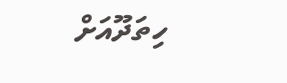ހިތަދޫއަށް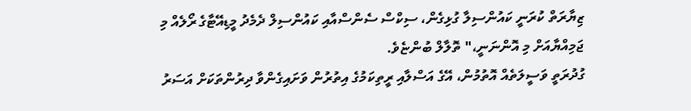ޒިޔާރަތް ކުރަނީ ކައުންސިލާ ގުޅިގެން، ސިކްސް ސެންސްއާއި ކައުންސިލް ދެމެދު މީޑިއޭޓާގެ ރޯލެއް މި ޖަމިއްޔާއަށް މި އޮންނަނީ،" ތޮލާލް ބުންޏެވެ.
ގުދުރަތީ ވަސީލަތެއް އޮތުމުން، އޭގެ އަސްލާއި ރީތިކަމުގެ އިތުރުން ވަށައިގެންވާ ދިރުންތަކަށް އަސަރު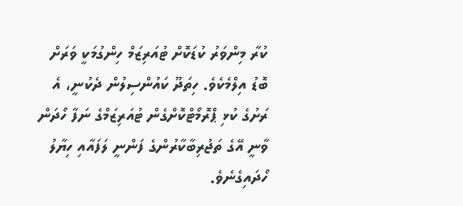ކުރާ މިންވަރު ކުޑަކޮށް ޓުއަރިޒަމް ހިންގުމަކީ ވަރަށް ބޮޑު އިލްމެކެވެ. ހިތަދޫ ކައުންސިލުން ދެކުނީ، އެ ރަށުގެ ކުޅި ޕްރޮމޯޓްކޮށްގެން ޓުއަރިޒަމްގެ ނަފާ ހޯދަން ވާނީ އޭގެ ތަޖުރިބާކާރުންގެ ފަންނީ ލަފައާއި ހިޔާލު ހޯދައިގެނެވެ.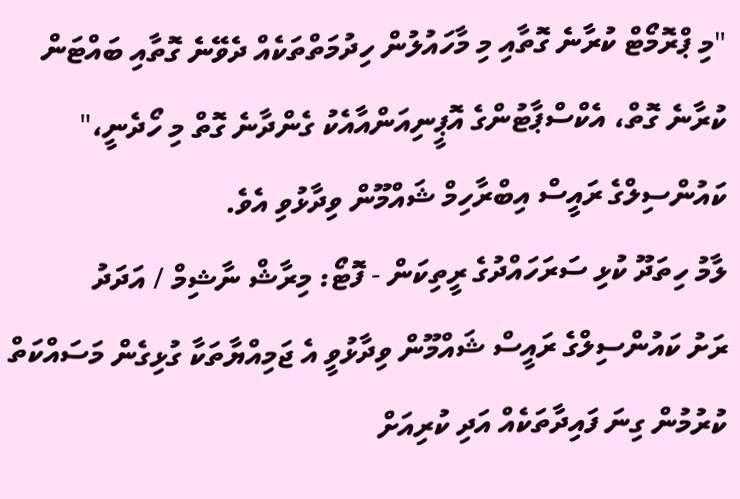"މި ޕްރޮމޯޓް ކުރާނެ ގޮތާއި މި މާހައުލުން ހިދުމަތްތަކެއް ދެވޭނެ ގޮތާއި ބައްޓަން ކުރާނެ ގޮތް، އެކްސްޕާޓުންގެ އޮޕީނިއަންއާއެކު ގެންދާނެ ގޮތް މި ހޯދެނީ،" ކައުންސިލްގެ ރައީސް އިބްރާހިމް ޝައްމޫން ވިދާޅުވި އެވެ.
ލާމު ހިތަދޫ ކުޅި ސަރަހައްދުގެ ރީތިކަން - ފޮޓޯ: މިރާޝް ނާޝިމް / އަދަދު
ރަށު ކައުންސިލްގެ ރައީސް ޝައްމޫން ވިދާޅުވީ އެ ޖަމިއްޔާތަކާ ގުޅިގެން މަސައްކަތް ކުރުމުން ގިނަ ފައިދާތަކެއް އަދި ކުރިއަށް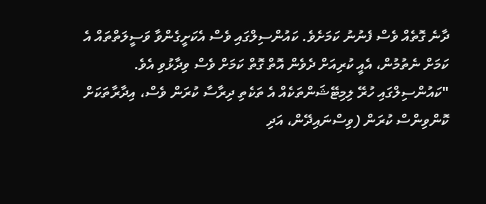ދާނެ ގޮތެއް ވެސް ފެނުނު ކަމަށެވެ. ކައުންސިލްގައި ވެސް އެކަށީގެންވާ ވަސީލަތްތައް އެ ކަމަށް ނެތުމުން، އެއީ ކުރިއަށް ދެވެން އޮތް ގޮތް ކަމަށް ވެސް ވިދާޅުވި އެވެ.
"ކައުންސިލްގައި ހުރޭ ލިމިޓޭޝަންތަކެއް އެ ތަކެތި ދިރާސާ ކުރަން ވެސް، އިދާރާތަކަށް ކޮންވިންސް ކުރަން (ވިސްނައިދޭން، އަދި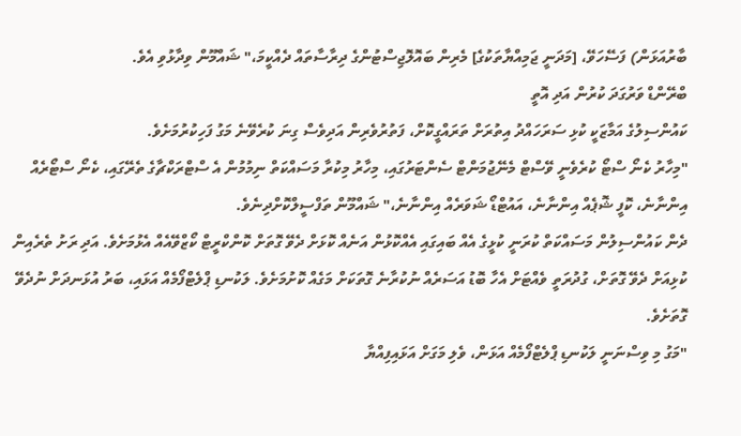ބާރުއަޅަން) ފަސޭހަވޭ، [މަދަނީ ޖަމިއްޔާތަކުގެ] މެރިން ބައޮލޮޖިސްޓުންގެ ދިރާސާތައް ދެއްކީމަ،" ޝައްމޫން ވިދާޅުވި އެވެ.
ބްރޭންޑް ވަރުގަދަ ކުރުން އަދި އޮތީ
ކައުންސިލުގެ އަމާޒަކީ ކުޅި ސަރަހައްދު އިތުރަށް ތަރައްގީކޮށް، ފަތުރުވެރިން އަދިވެސް ގިނަ ކުރެވޭނެ މަގު ފަހިކުރުމަށެވެ.
"މިހާރު ކެނޯ ސްޓޯ ކުރެވެނީ ވޭސްޓް މެނޭޖުމަންޓް ސެންޓަރުގައި، މިހާރު މިކުރާ މަސައްކަތް ނިމުމުން އެ ސްޓްރަކްޗާގެ ތެރޭގައި، ކެނޯ ސްޓޯރެއް އިންނާނެ، ކޮފީ ޝޮޕެއް އިންނާނެ، އައުޓްޑޯ ޝަވަރެއް އިންނާނެ،" ޝައްމޫން ތަފްސީލްކޮށްދިނެވެ.
ދެން ކައުންސިލުން މަސައްކަތް ކުރަނީ ކުޅީގެ އެއް ބައިގައި އެއްކޮޅުން އަނެއް ކޮޅަށް ދެވޭ ގޮތަށް ކޮންކްރީޓް ކޯޒްވޭއެއް އެޅުމަށެވެ. އަދި ރަށު ތެރެއިން ކުޅިއަށް ދެވޭ ގޮތަށް، ގުދުރަތީ ވެއްޓަށް އެހާ ބޮޑު އަސަރެއް ނުކުރާނެ ގޮތަކަށް މަގެއް ކޮށުމަށެވެ. ލަކުނޑި ޕްލެޓްފޯމެއް އަޅައި، ބަރު އުޅަނދަށް ނުދެވޭ ގޮތަށެވެ.
"މަގު މި ވިސްނަނީ ލަކުނޑި ޕްލެޓްފޯމެއް އަޅަން، ވެލި މަގަށް އަޅައިފިއްޔާ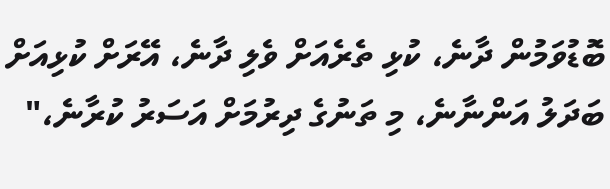ބޮޑުވަމުން ދާނެ، ކުޅި ތެރެއަށް ވެލި ދާނެ، އޭރަށް ކުޅިއަށް ބަދަލު އަންނާނެ، މި ތަނުގެ ދިރުމަށް އަސަރު ކުރާނެ،"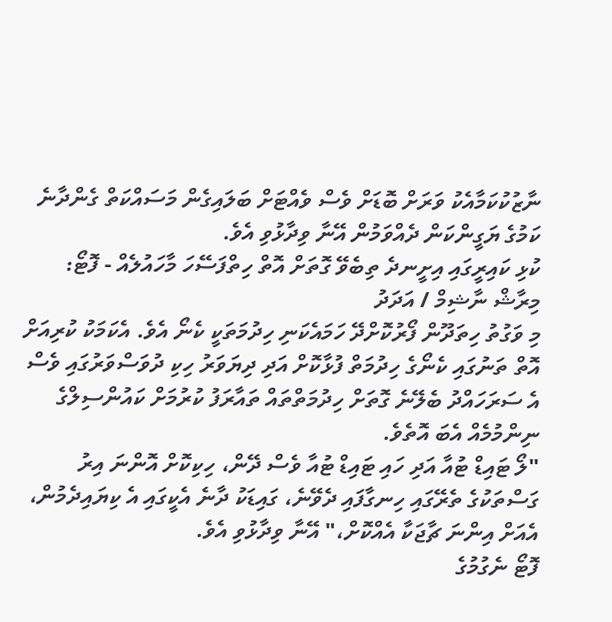ނާޒުކުކަމާއެކު ވަރަށް ބޮޑަށް ވެސް ވެއްޓަށް ބަލައިގެން މަސައްކަތް ގެންދާނެ ކަމުގެ ޔަގީންކަން ދެއްވަމުން އޭނާ ވިދާޅުވި އެވެ.
ކުޅި ކައިރީގައި އިށީނދެ ތިބެވޭ ގޮތަށް އޮތް ހިތްފަސޭހަ މާހައުލެއް - ފޮޓޯ: މިރާޝް ނާޝިމް / އަދަދު
މި ވަގުތު ހިތަދޫން ފޯރުކޮށްދޭ ހަމައެކަނި ހިދުމަތަކީ ކެނޯ އެވެ. އެކަމަކު ކުރިއަށް އޮތް ތަނުގައި ކެނޯގެ ހިދުމަތް ފުޅާކޮށް އަދި ދިޔަވަރު ހިކި ދުވަސްވަރުގައި ވެސް އެ ސަރަހައްދު ބެލޭނެ ގޮތަށް ހިދުމަތްތައް ތައާރަފު ކުރުމަށް ކައުންސިލްގެ ނިންމުމެއް އެބަ އޮތެވެ.
"ލޯ ޓައިޑް ޓުއާ އަދި ހައި ޓައިޑް ޓުއާ ވެސް ދޭން، ހިކިކޮށް އޮންނަ އިރު ގަސްތަކުގެ ތެރޭގައި ހިނގާފައި ދެވޭނެ، ގައިޑަކު ދާނެ އެކީގައި އެ ކިޔައިދެމުން، އެއަށް އިންނަ ޗާޖަކާ އެއްކޮށް،" އޭނާ ވިދާޅުވި އެވެ.
ފޮޓޯ ނެގުމުގެ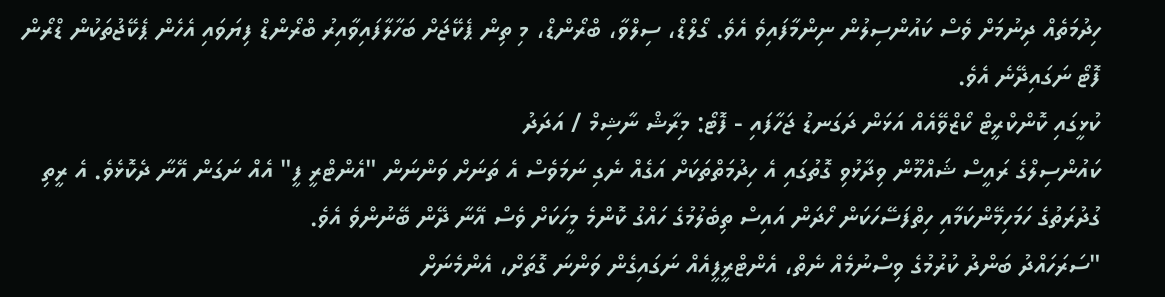ހިދުމަތެއް ދިނުމަށް ވެސް ކައުންސިލުން ނިންމާފައިވެ އެވެ. ގޯލްޑް، ސިލްވާ، ބްރޯންޑް، މި ތިން ޕެކޭޖަށް ބަހާލާފައިވާއިރު ބްރޯންޑް ފިޔަވައި އެހެން ޕެކޭޖުތަކުން ޑްރޯން ފޮޓޯ ނަގައިދޭނެ އެވެ.
ކުޅީގައި ކޮންކްރީޓް ކޯޒްވޭއެއް އަޅަން ދަގަނޑު ޖަހާފައި - ފޮޓޯ: މިރާޝް ނާޝިމް / އަދަދު
ކައުންސިލްގެ ރައީސް ޝައްމޫން ވިދާޅުވި ގޮތުގައި އެ ހިދުމަތްތަކަށް އަގެއް ނެގި ނަމަވެސް އެ ތަނަށް ވަންނަން "އެންޓްރީ ފީ" އެއް ނަގަން އޭނާ ދެކޮޅެވެ. އެ ރީތި ގުދުރަތުގެ ހަމަހިމޭންކަމާއި ހިތްފަސޭހަކަން ހޯދަން އައިސް ތިބެލުމުގެ ހައްގު ކޮންމެ މީހަކަށް ވެސް އޭނާ ދޭން ބޭނުންވެ އެވެ.
"ސަރަހައްދު ބަންދު ކުރުމުގެ ވިސްނުމެއް ނެތް، އެންޓްރީފީއެއް ނަގައިގެން ވަންނަ ގޮތަށް، އެންމެނަށް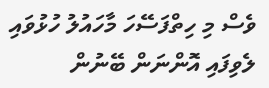ވެސް މި ހިތްފަސޭހަ މާހައުލު ހުޅުވައި ލެވިފައި އޮންނަން ބޭނުން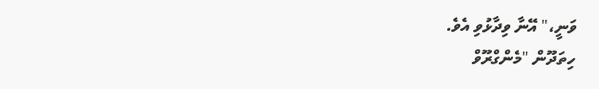ވަނީ،" އޭނާ ވިދާޅުވި އެވެ.
ހިތަދޫން "މެންގްރޫވް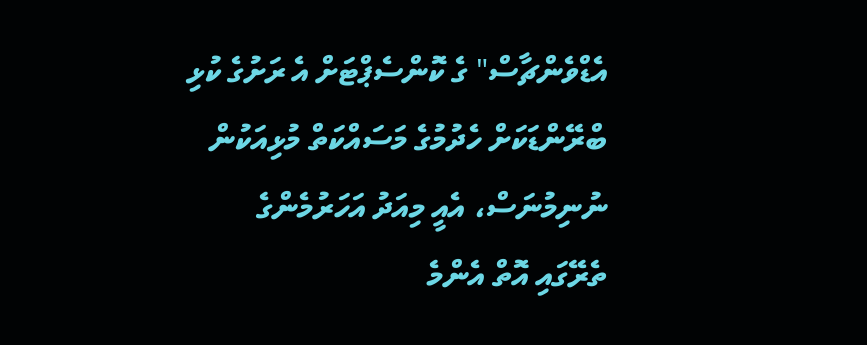އެޑްވެންޗާސް" ގެ ކޮންސެޕްޓަށް އެ ރަށުގެ ކުޅި ބްރޭންޑަކަށް ހެދުމުގެ މަސައްކަތް މުޅިއަކުން ނުނިމުނަސް، އެއީ މިއަދު އަހަރުމެންގެ ތެރޭގައި އޮތް އެންމެ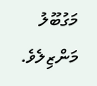މަގުބޫލު މަންޒިލެވެ.